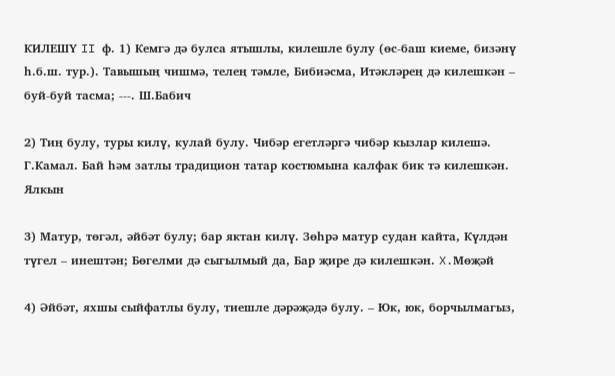КИЛЕШҮ II ф. 1) Кемгә дә булса ятышлы, килешле булу (өс-баш киеме, бизәнү һ.б.ш. тур.). Тавышың чишмә, телең тәмле, Бибиәсма, Итәкләрең дә килешкән – буй-буй тасма; ---. Ш.Бабич

2) Тиң булу, туры килү, кулай булу. Чибәр егетләргә чибәр кызлар килешә. Г.Камал. Бай һәм затлы традицион татар костюмына калфак бик тә килешкән. Ялкын

3) Матур, төгәл, әйбәт булу; бар яктан килү. Зөһрә матур судан кайта, Күлдән түгел – инештән; Бөгелми дә сыгылмый да, Бар җире дә килешкән. X.Мөҗәй

4) Әйбәт, яхшы сыйфатлы булу, тиешле дәрәҗәдә булу. – Юк, юк, борчылмагыз,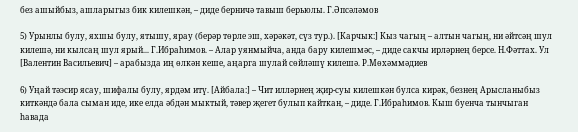без ашыйбыз, ашларыгыз бик килешкән, – диде берничә тавыш берьюлы. Г.Әпсәләмов

5) Урынлы булу, яхшы булу, ятышу, ярау (берәр төрле эш, хәрәкәт, сүз тур.). [Карчык:] Кыз чагың – алтын чагың, ни әйтсәң шул килешә, ни кылсаң шул ярый... Г.Ибраһимов. – Алар уянмыйча, анда бару килешмәс, – диде сакчы ирләрнең берсе. Н.Фәттах. Ул [Валентин Васильевич] – арабызда иң өлкән кеше, аңарга шулай сөйләшү килешә. Р.Мөхәммәдиев

6) Уңай тәэсир ясау, шифалы булу, ярдәм итү. [Айбала:] – Чит илләрнең җир-суы килешкән булса кирәк, безнең Арысланыбыз киткәндә бала сыман иде, ике елда әбдән мыктый, тәвер җегет булып кайткан, – диде. Г.Ибраһимов. Кыш буенча тынчыган һавада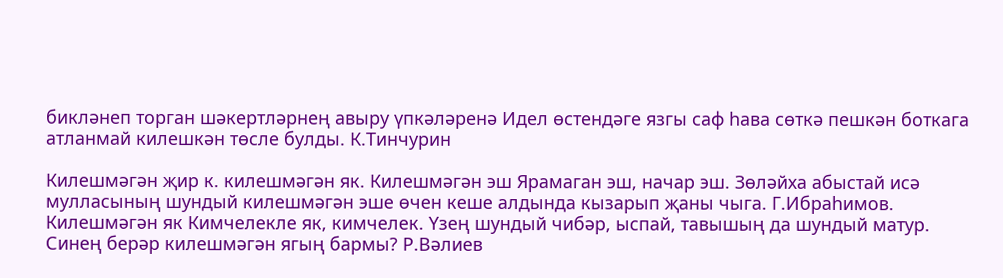бикләнеп торган шәкертләрнең авыру үпкәләренә Идел өстендәге язгы саф һава сөткә пешкән боткага атланмай килешкән төсле булды. К.Тинчурин

Килешмәгән җир к. килешмәгән як. Килешмәгән эш Ярамаган эш, начар эш. Зөләйха абыстай исә мулласының шундый килешмәгән эше өчен кеше алдында кызарып җаны чыга. Г.Ибраһимов. Килешмәгән як Кимчелекле як, кимчелек. Үзең шундый чибәр, ыспай, тавышың да шундый матур. Синең берәр килешмәгән ягың бармы? Р.Вәлиев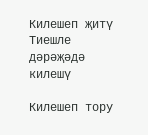Килешеп җитү Тиешле дәрәҗәдә килешү

Килешеп тору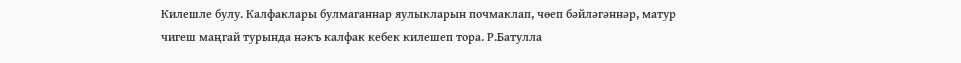Килешле булу. Калфаклары булмаганнар яулыкларын почмаклап, чөеп бәйләгәннәр, матур чигеш маңгай турында нәкъ калфак кебек килешеп тора. Р.Батулла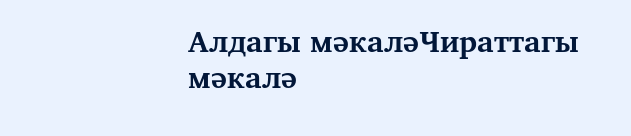Алдагы мәкаләЧираттагы мәкалә